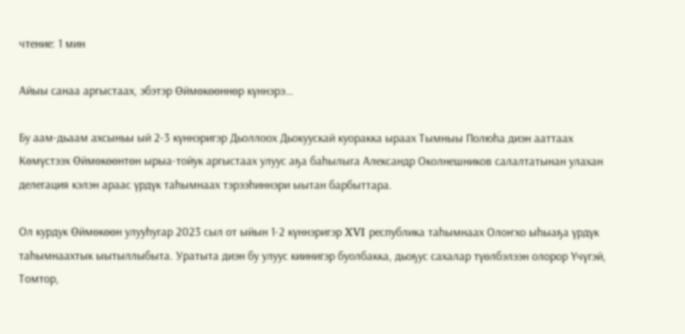чтение: 1 мин

Айыы санаа аргыстаах, эбэтэр Өймөкөөннөр күннэрэ…

Бу аам-дьаам ахсыньы ый 2-3 күннэригэр Дьоллоох Дьокуускай куоракка ыраах Тымныы Полюһа диэн ааттаах Көмүстээх Өймөкөөнтөн ырыа-тойук аргыстаах улуус аҕа баһылыга Александр Околнешников салалтатынан улахан делегация кэлэн араас үрдүк таһымнаах тэрээһиннэри ыытан барбыттара.

Ол курдук Өймөкөөн улууһугар 2023 сыл от ыйын 1-2 күннэригэр XVI республика таһымнаах Олоҥхо ыһыаҕа үрдүк таһымнаахтык ыытыллыбыта. Уратыта диэн бу улуус киинигэр буолбакка, дьоҕус сахалар түөлбэлээн олорор Үчүгэй, Томтор,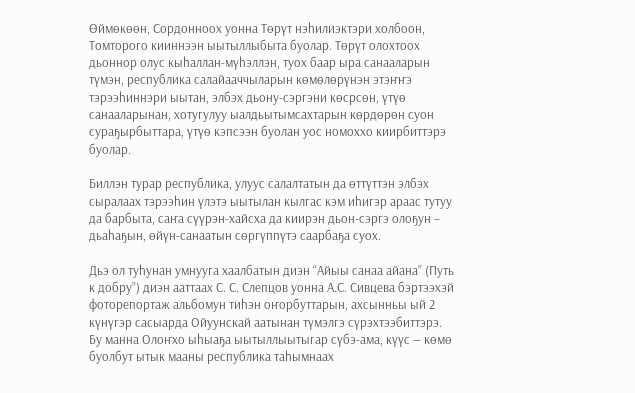Өймөкөөн, Сордонноох уонна Төрүт нэһилиэктэри холбоон, Томторого кииннээн ыытыллыбыта буолар. Төрүт олохтоох дьоннор олус кыһаллан-мүһэллэн, туох баар ыра санааларын түмэн, республика салайааччыларын көмөлөрүнэн этэҥҥэ тэрээһиннэри ыытан, элбэх дьону-сэргэни көсрсөн, үтүө санааларынан, хотугулуу ыалдьытымсахтарын көрдөрөн суон сураҕырбыттара, үтүө кэпсээн буолан уос номоххо киирбиттэрэ буолар.

Биллэн турар республика, улуус салалтатын да өттүттэн элбэх сыралаах тэрээһин үлэтэ ыытылан кылгас кэм иһигэр араас тутуу да барбыта, саҥа сүүрэн-хайсха да киирэн дьон-сэргэ олоҕун – дьаһаҕын, өйүн-санаатын сөргүппүтэ саарбаҕа суох.

Дьэ ол туһунан умнууга хаалбатын диэн “Айыы санаа айана” (Путь к добру”) диэн ааттаах С. С. Слепцов уонна А.С. Сивцева бэртээхэй фоторепортаж альбомун тиһэн оҥорбуттарын, ахсынньы ый 2 күнүгэр сасыарда Ойуунскай аатынан түмэлгэ сүрэхтээбиттэрэ. Бу манна Олоҥхо ыһыаҕа ыытыллыытыгар сүбэ-ама, күүс — көмө буолбут ытык мааны республика таһымнаах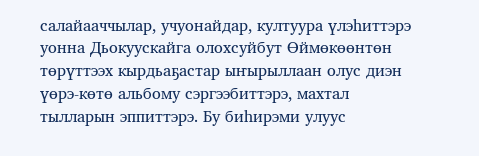салайааччылар, учуонайдар, култуура үлэһиттэрэ уонна Дьокуускайга олохсуйбут Өймөкөөнтөн төрүттээх кырдьаҕастар ыҥырыллаан олус диэн үөрэ-көтө альбому сэргээбиттэрэ, махтал тылларын эппиттэрэ. Бу биһирэми улуус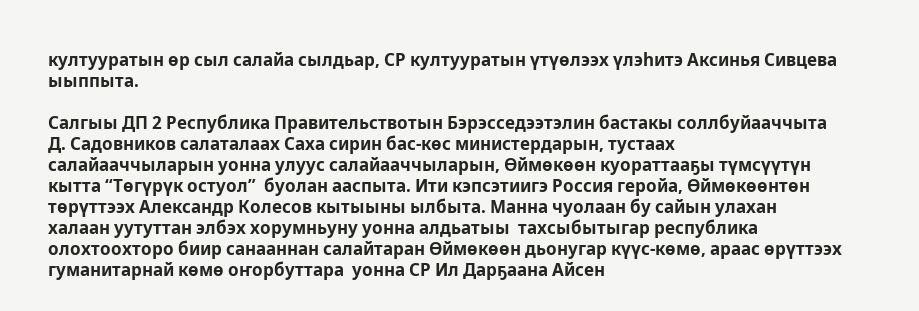култууратын өр сыл салайа сылдьар, СР култууратын үтүөлээх үлэһитэ Аксинья Сивцева ыыппыта.

Салгыы ДП 2 Республика Правительствотын Бэрэсседээтэлин бастакы соллбуйааччыта Д. Садовников салаталаах Саха сирин бас-көс министердарын, тустаах салайааччыларын уонна улуус салайааччыларын, Өймөкөөн куораттааҕы түмсүүтүн кытта “Төгүрүк остуол”  буолан ааспыта. Ити кэпсэтиигэ Россия геройа, Өймөкөөнтөн төрүттээх Александр Колесов кытыыны ылбыта. Манна чуолаан бу сайын улахан халаан уутуттан элбэх хорумньуну уонна алдьатыы  тахсыбытыгар республика олохтоохторо биир санааннан салайтаран Өймөкөөн дьонугар күүс-көмө, араас өрүттээх гуманитарнай көмө оҥорбуттара  уонна СР Ил Дарҕаана Айсен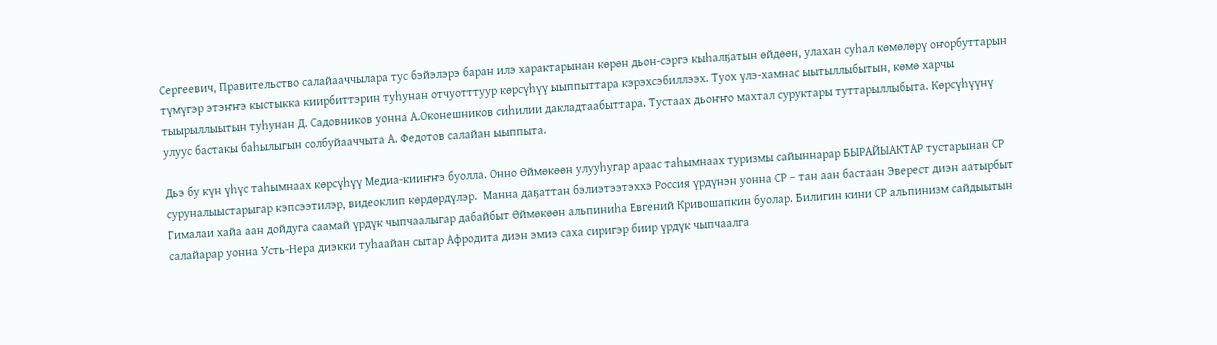Сергеевич, Правительство салайааччылара тус бэйэлэрэ баран илэ характарынан көрөн дьон-сэргэ кыһалҕатын өйдөөн, улахан суһал көмөлөрү оҥорбуттарын түмүгэр этэҥҥэ кыстыкка киирбиттэрин туһунан отчуотттуур көрсүһүү ыыппыттара кэрэхсэбиллээх. Туох үлэ-хамнас ыытыллыбытын, көмө харчы тыырыллыытын туһунан Д. Садовников уонна А.Оконешников сиһилии дакладтаабыттара. Тустаах дьоҥҥо махтал суруктары туттарыллыбыта. Көрсүһүүнү улуус бастакы баһылыгын солбуйааччыта А. Федотов салайан ыыппыта.

Дьэ бу күн үһүс таһымнаах көрсүһүү Медиа-кииҥҥэ буолла. Онно Өймөкөөн улууһугар араас таһымнаах туризмы сайыннарар БЫРАЙЫАКТАР тустарынан СР суруналыыстарыгар кэпсээтилэр, видеоклип көрдөрдүлэр.  Манна даҕаттан бэлиэтээтэххэ Россия үрдүнэн уонна СР – тан аан бастаан Эверест диэн аатырбыт Гималаи хайа аан дойдуга саамай үрдүк чыпчаалыгар дабайбыт Өймөкөөн альпиниһа Евгений Кривошапкин буолар. Билигин кини СР альпинизм сайдыытын салайарар уонна Усть-Нера диэкки туһаайан сытар Афродита диэн эмиэ саха сиригэр биир үрдүк чыпчаалга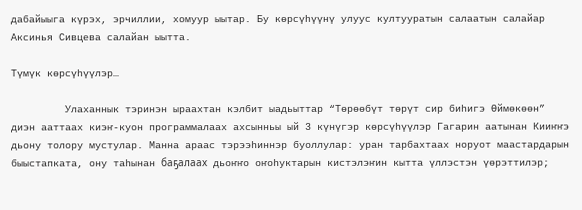дабайыыга күрэх, эрчиллии, хомуур ыытар. Бу көрсүһүүнү улуус култууратын салаатын салайар Аксинья Сивцева салайан ыытта.

Түмүк көрсүһүүлэр…

         Улаханнык тэринэн ыраахтан кэлбит ыадьыттар “Төрөөбүт төрүт сир биһигэ Өймөкөөн” диэн ааттаах киэҥ-куон программалаах ахсынньы ый 3 күнүгэр көрсүһүүлэр Гагарин аатынан Кииҥҥэ дьону толору мустулар. Манна араас тэрээһиннэр буоллулар: уран тарбахтаах норуот маастардарын быыстапката, ону таһынан баҕалаах дьоҥҥо оҥоһуктарын кистэлэҥин кытта үллэстэн үөрэттилэр;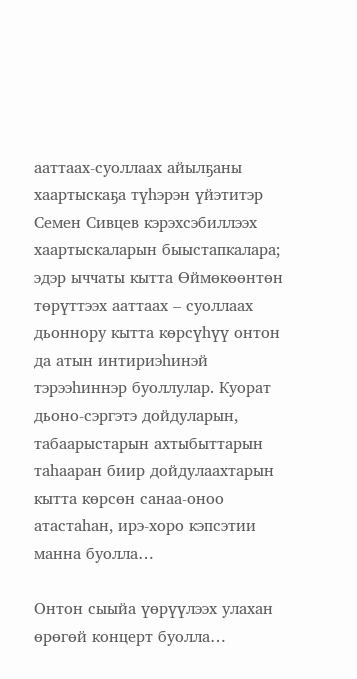ааттаах-суоллаах айылҕаны хаартыскаҕа түһэрэн үйэтитэр Семен Сивцев кэрэхсэбиллээх хаартыскаларын быыстапкалара; эдэр ыччаты кытта Өймөкөөнтөн төрүттээх ааттаах – суоллаах дьоннору кытта көрсүһүү онтон да атын интириэһинэй тэрээһиннэр буоллулар. Куорат дьоно-сэргэтэ дойдуларын, табаарыстарын ахтыбыттарын таһааран биир дойдулаахтарын кытта көрсөн санаа-оноо атастаһан, ирэ-хоро кэпсэтии манна буолла…

Онтон сыыйа үөрүүлээх улахан өрөгөй концерт буолла…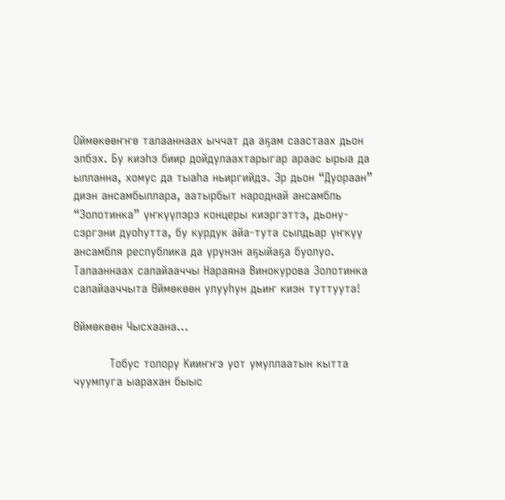Оймөкөөҥҥө талааннаах ыччат да аҕам саастаах дьон элбэх. Бу киэһэ биир дойдулаахтарыгар араас ырыа да ылланна, хомус да тыаһа ньиргийдэ. Эр дьон “Дуораан” диэн ансамбыллара, аатырбыт народнай ансамбль “Золотинка” үҥкүүлэрэ концеры киэргэттэ, дьону-сэргэни дуоһутта, бу курдук айа-тута сылдьар үҥкүү ансамбля республика да үрүнэн аҕыйаҕа буолуо. Талааннаах салайааччы Нараяна Винокурова Золотинка салайааччыта Өймөкөөн улууһун дьиҥ киэн туттуута!

Өймөкөөн Чысхаана…

         Тобус толору Кииҥҥэ уот умуллаатын кытта чуумпуга ыарахан быыс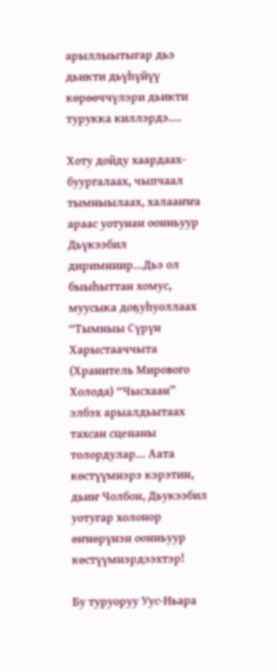арыллыытыгар дьэ дьикти дьүһүйүү көрөөччүлэри дьикти турукка киллэрдэ….

Хоту дойду хаардаах-буургалаах, чыпчаал тымныылаах, халааҥҥа араас уотунан оонньуур Дьүкээбил диримниир…Дьэ ол быыһыттан хомус, муусыка доҕуһуоллаах  “Тымныы Сүрүн Харыстааччыта (Хранитель Мирового Холода) “Чысхаан” элбэх арыалдьытаах тахсан сценаны толордулар… Аата көстүүмнэрэ кэрэтин, дьиҥ Чолбон, Дьукээбил уотугар холонор өҥнөрүнэн оонньуур көстүүмнэрдээхтэр!

Бу туруоруу Уус-Ньара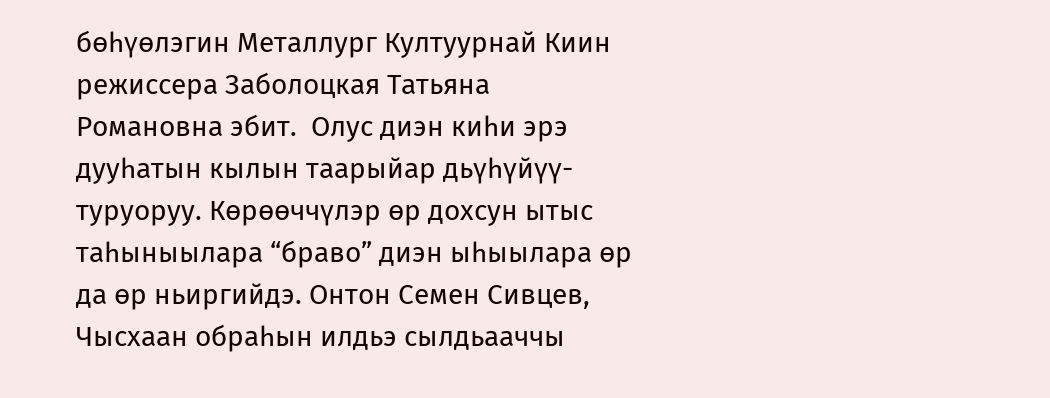бөһүөлэгин Металлург Култуурнай Киин режиссера Заболоцкая Татьяна Романовна эбит.  Олус диэн киһи эрэ дууһатын кылын таарыйар дьүһүйүү-туруоруу. Көрөөччүлэр өр дохсун ытыс таһыныылара “браво” диэн ыһыылара өр да өр ньиргийдэ. Онтон Семен Сивцев, Чысхаан обраһын илдьэ сылдьааччы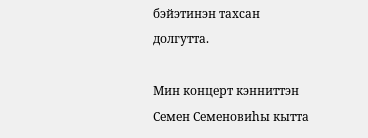бэйэтинэн тахсан долгутта.

Мин концерт кэнниттэн Семен Семеновиһы кытта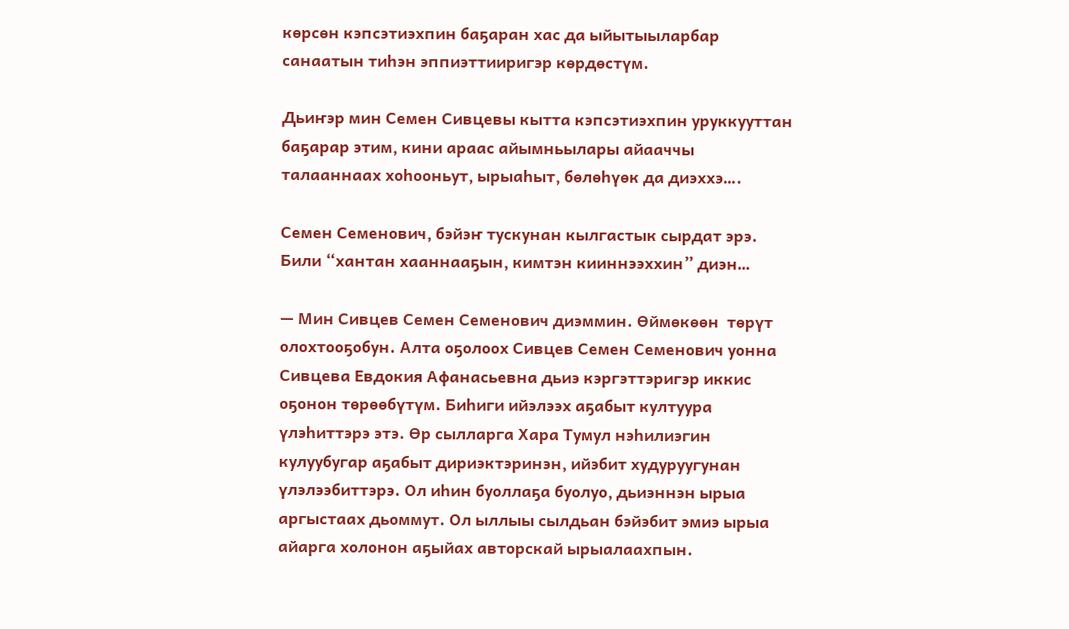көрсөн кэпсэтиэхпин баҕаран хас да ыйытыыларбар санаатын тиһэн эппиэттииригэр көрдөстүм.

Дьиҥэр мин Семен Сивцевы кытта кэпсэтиэхпин уруккууттан баҕарар этим, кини араас айымньылары айааччы талааннаах хоһооньут, ырыаһыт, бөлөһүөк да диэххэ….

Семен Семенович, бэйэҥ тускунан кылгастык сырдат эрэ. Били “хантан хааннааҕын, кимтэн кииннээххин” диэн…

— Мин Сивцев Семен Семенович диэммин. Өймөкөөн  төрүт олохтооҕобун. Алта оҕолоох Сивцев Семен Семенович уонна Сивцева Евдокия Афанасьевна дьиэ кэргэттэригэр иккис оҕонон төрөөбүтүм. Биһиги ийэлээх аҕабыт култуура үлэһиттэрэ этэ. Өр сылларга Хара Тумул нэһилиэгин кулуубугар аҕабыт дириэктэринэн, ийэбит худуруугунан үлэлээбиттэрэ. Ол иһин буоллаҕа буолуо, дьиэннэн ырыа аргыстаах дьоммут. Ол ыллыы сылдьан бэйэбит эмиэ ырыа айарга холонон аҕыйах авторскай ырыалаахпын.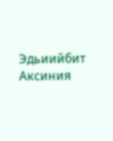Эдьиийбит Аксиния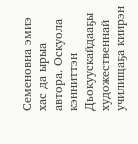Семеновна эмиэ хас да ырыа автора. Оскуола кэнниттэн Дьокуускайдааҕы художественнай училищаҕа киирэн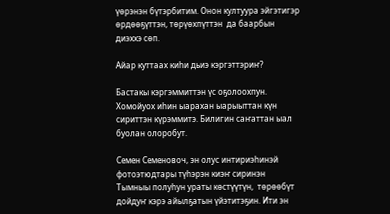үөрэнэн бүтэрбитим. Онон култуура эйгэтигэр өрдөөҕүттэн, төрүөхпүттэн  да баарбын диэххэ сөп.

Айар куттаах киһи дьиэ кэргэттэриҥ?

Бастакы кэргэммиттэн үс оҕолоохпун. Хомойуох иһин ыарахан ыарыыттан күн сириттэн күрэммитэ. Билигин саҥаттан ыал буолан олоробут.

Семен Семеновоч, эн олус интириэһинэй фотоэтюдтары түһэрэн киэҥ сиринэн Тымныы полуһун ураты көстүүтүн,  төрөөбүт дойдуҥ кэрэ айылҕатын үйэтитэҕин. Ити эн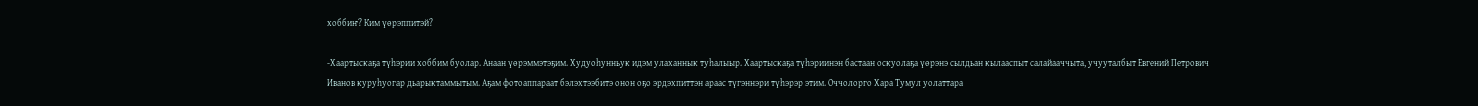хоббиҥ? Ким үөрэппитэй?

-Хаартыскаҕа түһэрии хоббим буолар. Анаан үөрэммэтэҕим. Худуоһунньук идэм улаханнык туһалыыр. Хаартыскаҕа түһэриинэн бастаан оскуолаҕа үөрэнэ сылдьан кылааспыт салайааччыта, учууталбыт Евгений Петрович Иванов куруһуогар дьарыктаммытым. Аҕам фотоаппараат бэлэхтээбитэ онон оҕо эрдэхпиттэн араас түгэннэри түһэрэр этим. Оччолорго Хара Тумул уолаттара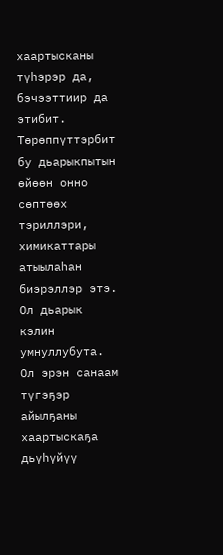хаартысканы түһэрэр да, бэчээттиир да этибит. Төрөппүттэрбит бу дьарыкпытын өйөөн онно сөптөөх тэриллэри, химикаттары атыылаһан биэрэллэр этэ. Ол дьарык кэлин умнуллубута. Ол эрэн санаам түгэҕэр айылҕаны хаартыскаҕа дьүһүйүү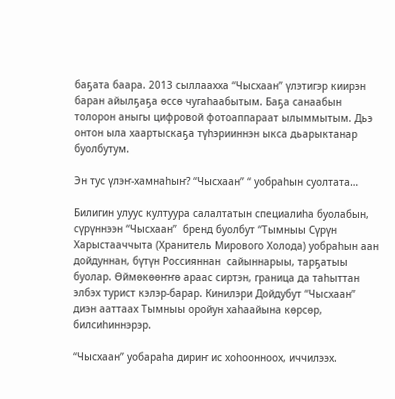баҕата баара. 2013 сыллаахха “Чысхаан” үлэтигэр киирэн баран айылҕаҕа өссө чугаһаабытым. Баҕа санаабын толорон аныгы цифровой фотоаппараат ылыммытым. Дьэ онтон ыла хаартыскаҕа түһэрииннэн ыкса дьарыктанар буолбутум.

Эн тус үлэҥ-хамнаһыҥ? “Чысхаан” “ уобраһын суолтата…

Билигин улуус култуура салалтатын специалиһа буолабын, сүрүннээн “Чысхаан”  бренд буолбут “Тымныы Сүрүн Харыстааччыта (Хранитель Мирового Холода) уобраһын аан дойдуннан, бүтүн Россияннан  сайыннарыы, тарҕатыы буолар. Өймөкөөҥҥө араас сиртэн, граница да таһыттан элбэх турист кэлэр-барар. Кинилэри Дойдубут “Чысхаан” диэн ааттаах Тымныы оройун хаһаайына көрсөр, билсиһиннэрэр.

“Чысхаан” уобараһа дириҥ ис хоһоонноох, иччилээх.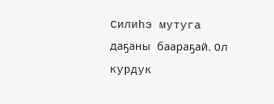Силиһэ мутуга даҕаны баараҕай. Ол курдук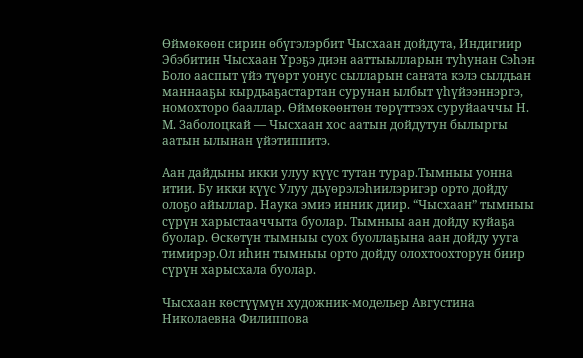Өймөкөөн сирин өбүгэлэрбит Чысхаан дойдута, Индигиир Эбэбитин Чысхаан Үрэҕэ диэн ааттыылларын туһунан Сэһэн Боло ааспыт үйэ түөрт уонус сылларын саҥата кэлэ сылдьан маннааҕы кырдьаҕастартан сурунан ылбыт үһүйээннэргэ, номохторо бааллар. Өймөкөөнтөн төрүттээх суруйааччы Н. М. Заболоцкай — Чысхаан хос аатын дойдутун былыргы аатын ылынан үйэтиппитэ.

Аан дайдыны икки улуу күүс тутан турар.Тымныы уонна итии. Бу икки күүс Улуу дьүөрэлэһиилэригэр орто дойду олоҕо айыллар. Наука эмиэ инник диир. “Чысхаан” тымныы сүрүн харыстааччыта буолар. Тымныы аан дойду куйаҕа буолар. Өскөтүн тымныы суох буоллаҕына аан дойду ууга тимирэр.Ол иһин тымныы орто дойду олохтоохторун биир сүрүн харысхала буолар.

Чысхаан көстүүмүн художник-модельер Августина Николаевна Филиппова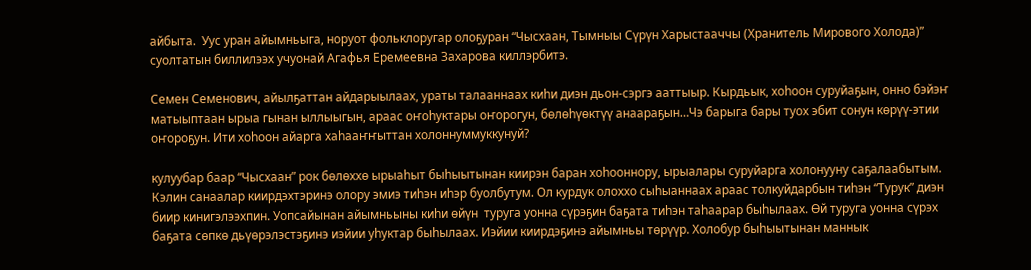айбыта.  Уус уран айымньыга, норуот фольклоругар олоҕуран “Чысхаан, Тымныы Сүрүн Харыстааччы (Хранитель Мирового Холода)” суолтатын биллилээх учуонай Агафья Еремеевна Захарова киллэрбитэ.

Семен Семенович, айылҕаттан айдарыылаах, ураты талааннаах киһи диэн дьон-сэргэ ааттыыр. Кырдьык, хоһоон суруйаҕын, онно бэйэҥ матыыптаан ырыа гынан ыллыыгын, араас оҥоһуктары оҥорогун, бөлөһүөктүү анаараҕын…Чэ барыга бары туох эбит сонун көрүү-этии оҥороҕун. Ити хоһоон айарга хаһааҥҥыттан холоннуммуккунуй?

кулуубар баар “Чысхаан” рок бөлөххө ырыаһыт быһыытынан киирэн баран хоһооннору, ырыалары суруйарга холонууну саҕалаабытым. Кэлин санаалар киирдэхтэринэ олору эмиэ тиһэн иһэр буолбутум. Ол курдук олоххо сыһыаннаах араас толкуйдарбын тиһэн “Турук” диэн биир кинигэлээхпин. Уопсайынан айымньыны киһи өйүн  туруга уонна сүрэҕин баҕата тиһэн таһаарар быһылаах. Өй туруга уонна сүрэх баҕата сөпкө дьүөрэлэстэҕинэ иэйии уһуктар быһылаах. Иэйии киирдэҕинэ айымньы төрүүр. Холобур быһыытынан маннык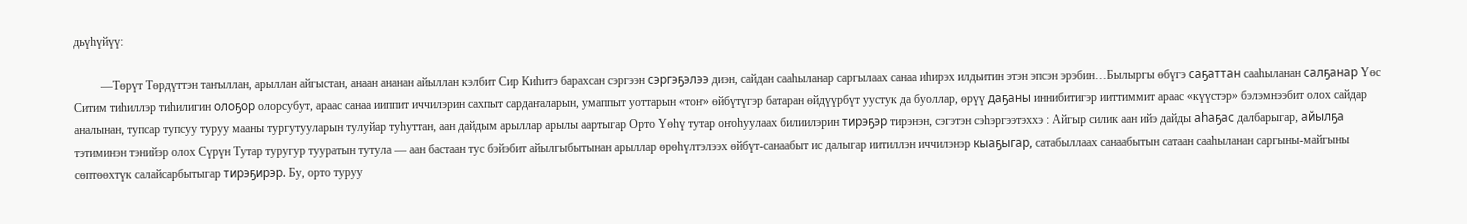дьүһүйүү:

         —Төрүт Төрдүттэн таҥыллан, арыллан айгыстан, анаан ананан айыллан кэлбит Сир Киһитэ барахсан сэргээн сэргэҕэлээ диэн, сайдан сааһыланар саргылаах санаа иһирэх илдьитин этэн эпсэн эрэбин…Былыргы өбүгэ саҕаттан сааһыланан салҕанар Үөс Ситим тиһиллэр тиһилигин олоҕор олорсубут, араас санаа ииппит иччилэрин сахпыт сардаҥаларын, умаппыт уоттарын «тоҥ» өйбүтүгэр батаран өйдүүрбүт уустук да буоллар, өрүү даҕаны иннибитигэр ииттиммит араас «күүстэр» бэлэмнээбит олох сайдар аналынан, тупсар тупсуу туруу мааны тургутууларын тулуйар туһуттан, аан дайдым арыллар арылы аартыгар Орто Үөһү тутар оҥоһуулаах билиилэрин тирэҕэр тирэнэн, сэгэтэн сэһэргээтэххэ : Айгыр силик аан ийэ дайды аһаҕас далбарыгар, айылҕа тэтиминэн тэнийэр олох Сүрүн Тутар туругур тууратын тутула — аан бастаан тус бэйэбит айылгыбытынан арыллар өрөһүлтэлээх өйбүт-санаабыт ис далыгар иитиллэн иччилэнэр кыаҕыгар, сатабыллаах санаабытын сатаан сааһыланан саргыны-майгыны сөптөөхтүк салайсарбытыгар тирэҕирэр. Бу, орто туруу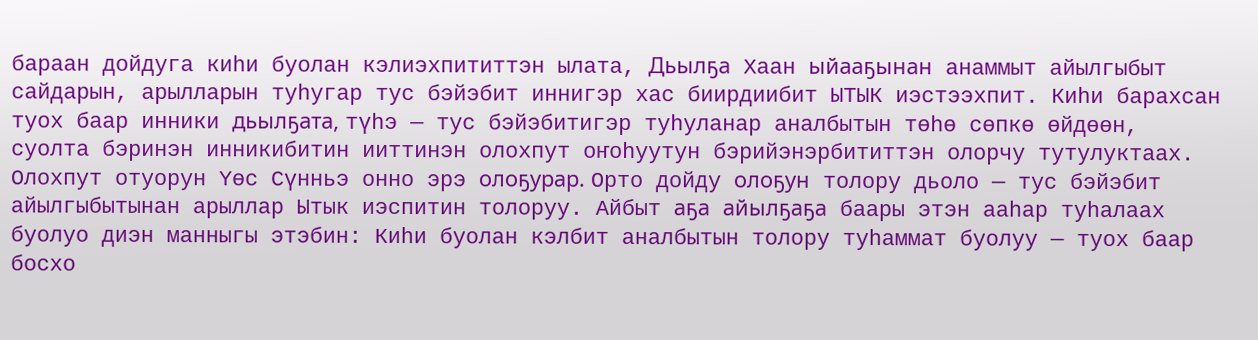бараан дойдуга киһи буолан кэлиэхпититтэн ылата, Дьылҕа Хаан ыйааҕынан анаммыт айылгыбыт сайдарын, арылларын туһугар тус бэйэбит иннигэр хас биирдиибит ЫТЫК иэстээхпит. Киһи барахсан туох баар инники дьылҕата, түһэ — тус бэйэбитигэр туһуланар аналбытын төһө сөпкө өйдөөн, суолта бэринэн инникибитин ииттинэн олохпут оҥоһуутун бэрийэнэрбититтэн олорчу тутулуктаах. Олохпут отуорун Үөс Сүнньэ онно эрэ олоҕурар. Орто дойду олоҕун толору дьоло — тус бэйэбит айылгыбытынан арыллар Ытык иэспитин толоруу. Айбыт аҕа айылҕаҕа баары этэн ааһар туһалаах буолуо диэн манныгы этэбин: Киһи буолан кэлбит аналбытын толору туһаммат буолуу — туох баар босхо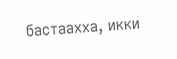бастаахха, икки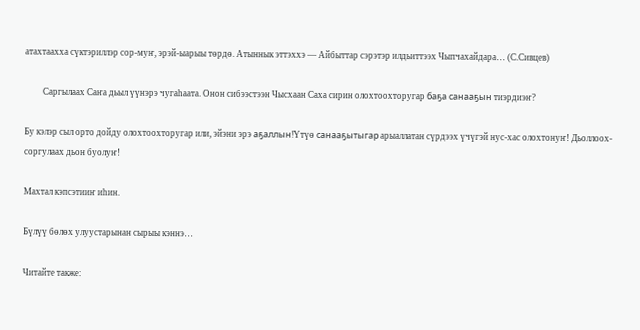атахтаахха сүктэриллэр сор-муҥ, эрэй-ыарыы төрдө. Атыннык эттэххэ — Айбыттар сэрэтэр илдьиттээх Чыпчахайдара… (С.Сивцев)

         Саргылаах Саҥа дьыл үүнэрэ чугаһаата. Онон сибээстээн Чысхаан Саха сирин олохтоохторугар баҕа санааҕын тиэрдиэҥ?

Бу кэлэр сыл орто дойду олохтоохторугар или, эйэни эрэ аҕаллын!Үтүө санааҕытыгар арыаллатан сүрдээх үчүгэй нус-хас олохтонуҥ! Дьоллоох-соргулаах дьон буолуҥ!

Махтал кэпсэтииҥ иһин.

Бүлүү бөлөх улуустарынан сырыы кэннэ…

Читайте также: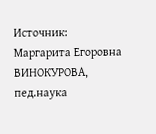Источник: Маргарита Егоровна ВИНОКУРОВА, пед.наука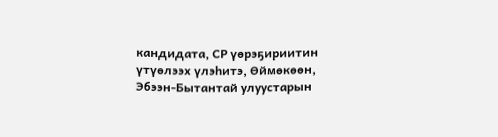кандидата, СР үөрэҕириитин үтүөлээх үлэһитэ, Өймөкөөн, Эбээн-Бытантай улуустарын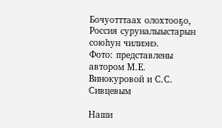Бочуотттаах олохтооҕо, Россия суруналыыстарын союһун чилиэнэ.
Фото: представлены автором М.Е. Винокуровой и С.С. Сивцевым

Наши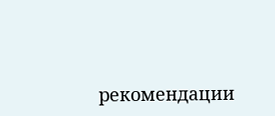рекомендации